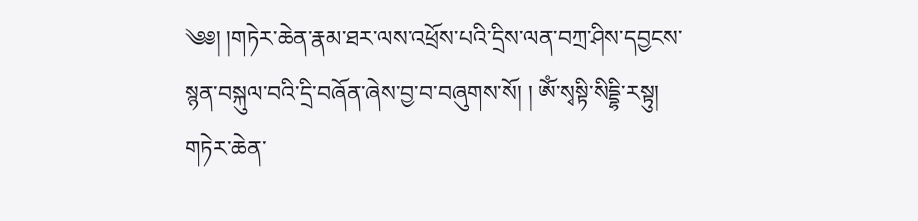༄༅། །གཏེར་ཆེན་རྣམ་ཐར་ལས་འཕྲོས་པའི་དྲིས་ལན་བཀྲ་ཤིས་དབྱངས་སྙན་བསྐུལ་བའི་དྲི་བཞོན་ཞེས་བྱ་བ་བཞུགས་སོ། ། ཨོཾ་སྭསྟི་སིདྡྷི་རསྟུ། གཏེར་ཆེན་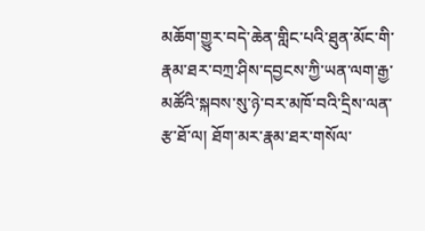མཆོག་གྱུར་བདེ་ཆེན་གླིང་པའི་ཐུན་མོང་གི་རྣམ་ཐར་བཀྲ་ཤིས་དབྱངས་ཀྱི་ཡན་ལག་རྒྱ་མཚོའི་སྐབས་སུ་ཉེ་བར་མཁོ་བའི་དྲིས་ལན་རྩ་ཐོ་ལ། ཐོག་མར་རྣམ་ཐར་གསོལ་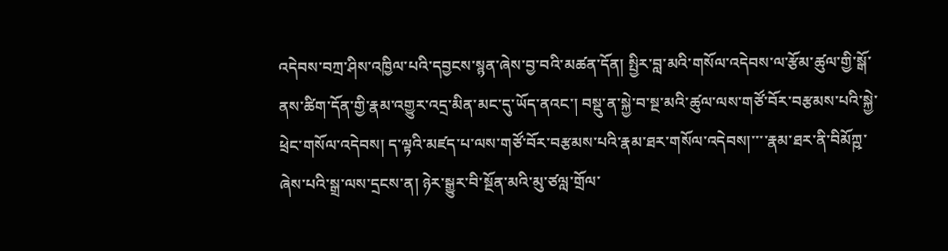འདེབས་བཀྲ་ཤིས་འཁྱིལ་པའི་དབྱངས་སྙན་ཞེས་བྱ་བའི་མཚན་དོན། སྤྱིར་བླ་མའི་གསོལ་འདེབས་ལ་རྩོམ་ཚུལ་གྱི་སྒོ་ནས་ཚིག་དོན་གྱི་རྣམ་འགྱུར་འདྲ་མིན་མང་དུ་ཡོད་ནའང་། བསྡུ་ན་སྐྱེ་བ་སྔ་མའི་ཚུལ་ལས་གཙོ་བོར་བརྩམས་པའི་སྐྱེ་ཕྲེང་གསོལ་འདེབས། ད་ལྟའི་མཛད་པ་ལས་གཙོ་བོར་བརྩམས་པའི་རྣམ་ཐར་གསོལ་འདེབས།་་་་རྣམ་ཐར་ནི་བིམོཀྵ་ཞེས་པའི་སྒྲ་ལས་དྲངས་ན། ཉེར་སྒྱུར་བི་སྔོན་མའི་མུ་ཙལླ་གྲོལ་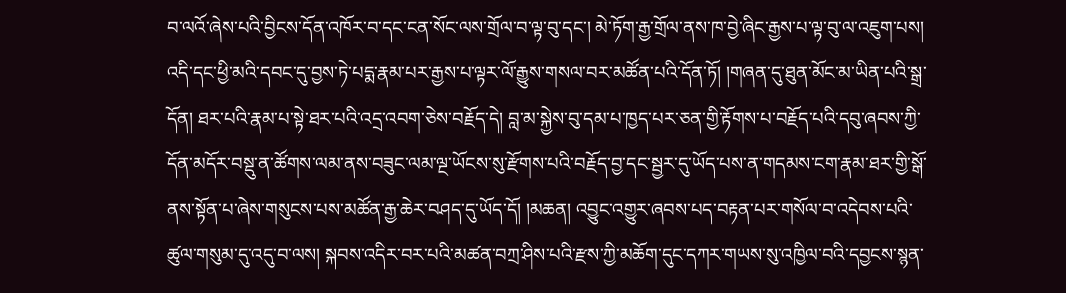བ་ལའོ་ཞེས་པའི་བྱིངས་དོན་འཁོར་བ་དང་ངན་སོང་ལས་གྲོལ་བ་ལྟ་བུ་དང་། མེ་ཏོག་རྒྱ་གྲོལ་ནས་ཁ་བྱེ་ཞིང་རྒྱས་པ་ལྟ་བུ་ལ་འཇུག་པས། འདི་དང་ཕྱི་མའི་དབང་དུ་བྱས་ཏེ་པདྨ་རྣམ་པར་རྒྱས་པ་ལྟར་ལོ་རྒྱུས་གསལ་བར་མཚོན་པའི་དོན་ཏོ། །གཞན་དུ་ཐུན་མོང་མ་ཡིན་པའི་སྒྲ་དོན། ཐར་པའི་རྣམ་པ་སྟེ་ཐར་པའི་འདྲ་འབག་ཅེས་བརྗོད་དེ། བླ་མ་སྐྱེས་བུ་དམ་པ་ཁྱད་པར་ཅན་གྱི་རྟོགས་པ་བརྗོད་པའི་དབུ་ཞབས་ཀྱི་དོན་མདོར་བསྡུ་ན་ཚོགས་ལམ་ནས་བཟུང་ལམ་ལྔ་ཡོངས་སུ་རྫོགས་པའི་བརྗོད་བྱ་དང་སྦྱར་དུ་ཡོད་པས་ན་གདམས་ངག་རྣམ་ཐར་གྱི་སྒོ་ནས་སྟོན་པ་ཞེས་གསུངས་པས་མཚོན་རྒྱ་ཆེར་བཤད་དུ་ཡོད་དོ། །མཆན། འབྱུང་འགྱུར་ཞབས་པད་བརྟན་པར་གསོལ་བ་འདེབས་པའི་ཚུལ་གསུམ་དུ་འདུ་བ་ལས། སྐབས་འདིར་བར་པའི་མཚན་བཀྲ་ཤིས་པའི་རྫས་ཀྱི་མཆོག་དུང་དཀར་གཡས་སུ་འཁྱིལ་བའི་དབྱངས་སྙན་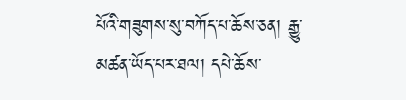པོའི་གཟུགས་སུ་བཀོད་པ་ཆོས་ཅན། རྒྱུ་མཚན་ཡོད་པར་ཐལ། དཔེ་ཆོས་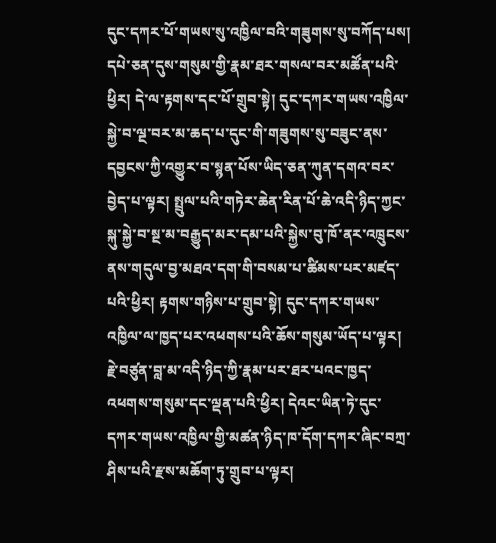དུང་དཀར་པོ་གཡས་སུ་འཁྱིལ་བའི་གཟུགས་སུ་བཀོད་པས། དཔེ་ཅན་དུས་གསུམ་གྱི་རྣམ་ཐར་གསལ་བར་མཚོན་པའི་ཕྱིར། དེ་ལ་རྟགས་དང་པོ་གྲུབ་སྟེ། དུང་དཀར་གཡས་འཁྱིལ་སྐྱེ་བ་ལྔ་བར་མ་ཆད་པ་དུང་གི་གཟུགས་སུ་བཟུང་ནས་དབྱངས་ཀྱི་འགྱུར་བ་སྙན་པོས་ཡིད་ཅན་ཀུན་དགའ་བར་བྱེད་པ་ལྟར། སྤྲུལ་པའི་གཏེར་ཆེན་རིན་པོ་ཆེ་འདི་ཉིད་ཀྱང་སྐུ་སྐྱེ་བ་སྔ་མ་བརྒྱུད་མར་དམ་པའི་སྐྱེས་བུ་ཁོ་ནར་འཁྲུངས་ནས་གདུལ་བྱ་མཐའ་དག་གི་བསམ་པ་ཚིམས་པར་མཛད་པའི་ཕྱིར། རྟགས་གཉིས་པ་གྲུབ་སྟེ། དུང་དཀར་གཡས་འཁྱིལ་ལ་ཁྱད་པར་འཕགས་པའི་ཆོས་གསུམ་ཡོད་པ་ལྟར། རྗེ་བཙུན་བླ་མ་འདི་ཉིད་ཀྱི་རྣམ་པར་ཐར་པའང་ཁྱད་འཕགས་གསུམ་དང་ལྡན་པའི་ཕྱིར། དེའང་ཡིན་ཏེ་དུང་དཀར་གཡས་འཁྱིལ་གྱི་མཚན་ཉིད་ཁ་དོག་དཀར་ཞིང་བཀྲ་ཤིས་པའི་རྫས་མཆོག་ཏུ་གྲུབ་པ་ལྟར།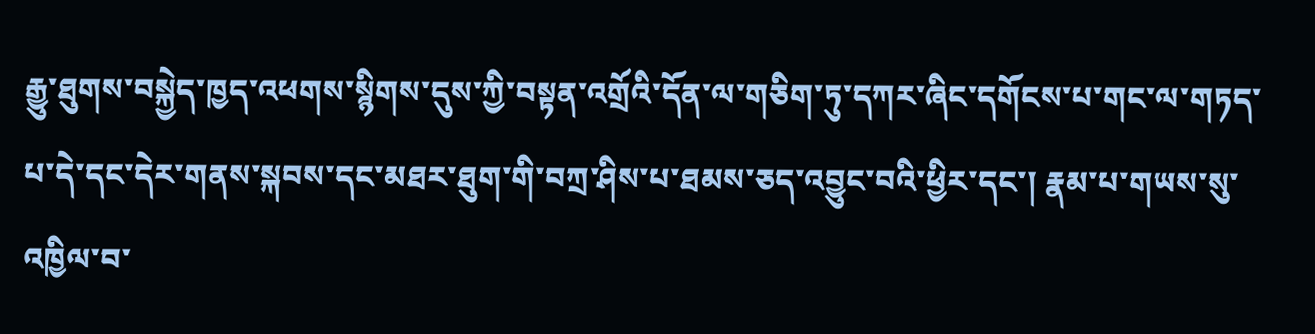རྒྱུ་ཐུགས་བསྐྱེད་ཁྱད་འཕགས་སྙིགས་དུས་ཀྱི་བསྟན་འགྲོའི་དོན་ལ་གཅིག་ཏུ་དཀར་ཞིང་དགོངས་པ་གང་ལ་གཏད་པ་དེ་དང་དེར་གནས་སྐབས་དང་མཐར་ཐུག་གི་བཀྲ་ཤིས་པ་ཐམས་ཅད་འབྱུང་བའི་ཕྱིར་དང་། རྣམ་པ་གཡས་སུ་འཁྱིལ་བ་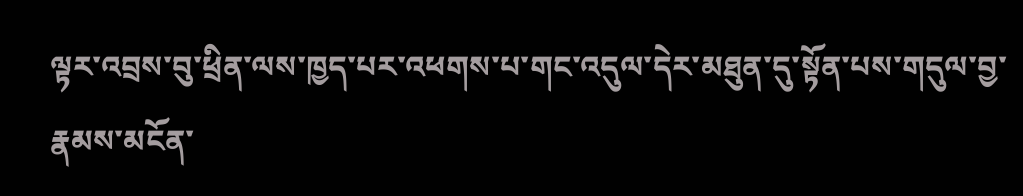ལྟར་འབྲས་བུ་ཕྲིན་ལས་ཁྱད་པར་འཕགས་པ་གང་འདུལ་དེར་མཐུན་དུ་སྟོན་པས་གདུལ་བྱ་རྣམས་མངོན་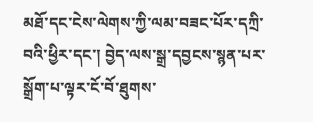མཐོ་དང་ངེས་ལེགས་ཀྱི་ལམ་བཟང་པོར་དཀྲི་བའི་ཕྱིར་དང་། བྱེད་ལས་སྒྲ་དབྱངས་སྙན་པར་སྒྲོག་པ་ལྟར་ངོ་བོ་ཐུགས་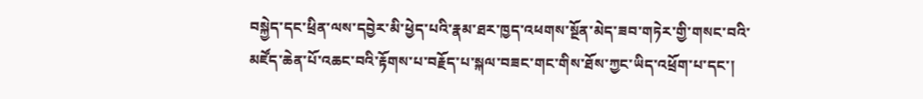བསྐྱེད་དང་ཕྲིན་ལས་དབྱེར་མི་ཕྱེད་པའི་རྣམ་ཐར་ཁྱད་འཕགས་སྔོན་མེད་ཟབ་གཏེར་གྱི་གསང་བའི་མཛོད་ཆེན་པོ་འཆང་བའི་རྟོགས་པ་བརྗོད་པ་སྐལ་བཟང་གང་གིས་ཐོས་ཀྱང་ཡིད་འཕྲོག་པ་དང་།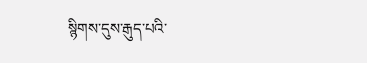སྙིགས་དུས་རྒུད་པའི་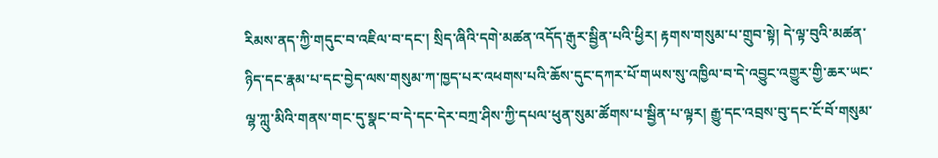རིམས་ནད་ཀྱི་གདུང་བ་འཇིལ་བ་དང་། སྲིད་ཞིའི་དགེ་མཚན་འདོད་རྒུར་སྦྱིན་པའི་ཕྱིར། རྟགས་གསུམ་པ་གྲུབ་སྟེ། དེ་ལྟ་བུའི་མཚན་ཉིད་དང་རྣམ་པ་དང་བྱེད་ལས་གསུམ་ཀ་ཁྱད་པར་འཕགས་པའི་ཆོས་དུང་དཀར་པོ་གཡས་སུ་འཁྱིལ་བ་དེ་འབྱུང་འགྱུར་གྱི་ཆར་ཡང་ལྷ་ཀླུ་མིའི་གནས་གང་དུ་སྣང་བ་དེ་དང་དེར་བཀྲ་ཤིས་ཀྱི་དཔལ་ཕུན་སུམ་ཚོགས་པ་སྦྱིན་པ་ལྟར། རྒྱུ་དང་འབྲས་བུ་དང་ངོ་བོ་གསུམ་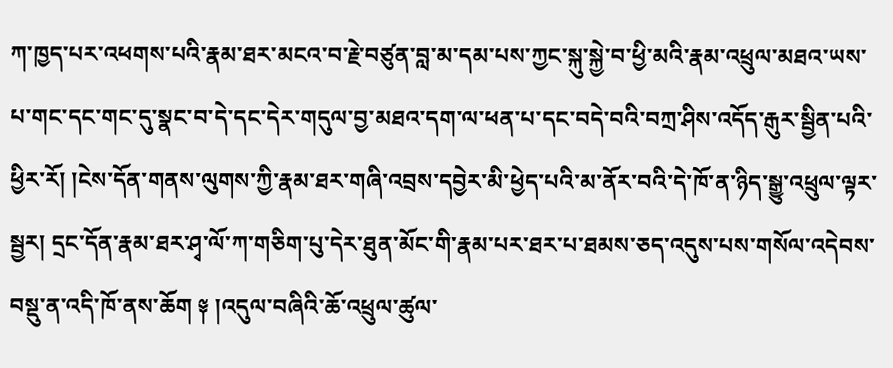ཀ་ཁྱད་པར་འཕགས་པའི་རྣམ་ཐར་མངའ་བ་རྗེ་བཙུན་བླ་མ་དམ་པས་ཀྱང་སྐུ་སྐྱེ་བ་ཕྱི་མའི་རྣམ་འཕྲུལ་མཐའ་ཡས་པ་གང་དང་གང་དུ་སྣང་བ་དེ་དང་དེར་གདུལ་བྱ་མཐའ་དག་ལ་ཕན་པ་དང་བདེ་བའི་བཀྲ་ཤིས་འདོད་རྒུར་སྦྱིན་པའི་ཕྱིར་རོ། །ངེས་དོན་གནས་ལུགས་ཀྱི་རྣམ་ཐར་གཞི་འབྲས་དབྱེར་མི་ཕྱེད་པའི་མ་ནོར་བའི་དེ་ཁོ་ན་ཉིད་སྒྱུ་འཕྲུལ་ལྟར་སྦྱར། དྲང་དོན་རྣམ་ཐར་ཤྭ་ལོ་ཀ་གཅིག་པུ་དེར་ཐུན་མོང་གི་རྣམ་པར་ཐར་པ་ཐམས་ཅད་འདུས་པས་གསོལ་འདེབས་བསྡུ་ན་འདི་ཁོ་ནས་ཆོག ༈ །འདུལ་བཞིའི་ཆོ་འཕྲུལ་ཚུལ་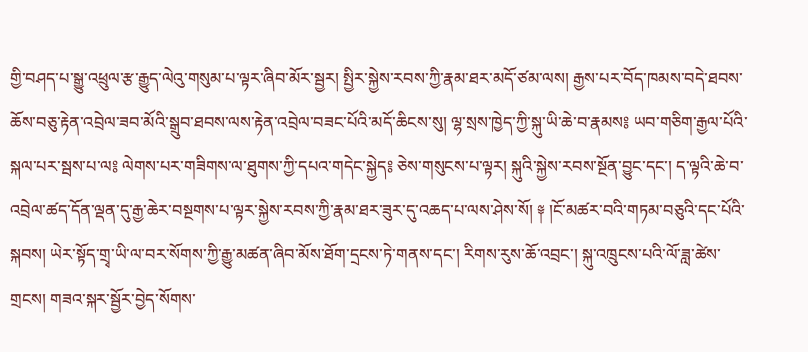གྱི་བཤད་པ་སྒྱུ་འཕྲུལ་རྩ་རྒྱུད་ལེའུ་གསུམ་པ་ལྟར་ཞིབ་མོར་སྦྱར། སྤྱིར་སྐྱེས་རབས་ཀྱི་རྣམ་ཐར་མདོ་ཙམ་ལས། རྒྱས་པར་བོད་ཁམས་བདེ་ཐབས་ཆོས་བཅུ་རྟེན་འབྲེལ་ཟབ་མོའི་སྒྲུབ་ཐབས་ལས་རྟེན་འབྲེལ་བཟང་པོའི་མདོ་ཆིངས་སུ། ལྷ་སྲས་ཁྱེད་ཀྱི་སྐུ་ཡི་ཆེ་བ་རྣམས༔ ཡབ་གཅིག་རྒྱལ་པོའི་སྐལ་པར་སྦས་པ་ལ༔ ལེགས་པར་གཟིགས་ལ་ཐུགས་ཀྱི་དཔའ་གདེང་སྐྱེད༔ ཅེས་གསུངས་པ་ལྟར། སྐུའི་སྐྱེས་རབས་སྔོན་བྱུང་དང་། ད་ལྟའི་ཆེ་བ་འབྲེལ་ཚད་དོན་ལྡན་དུ་རྒྱ་ཆེར་བསྔགས་པ་ལྟར་སྐྱེས་རབས་ཀྱི་རྣམ་ཐར་ཟུར་དུ་འཆད་པ་ལས་ཤེས་སོ། ༈ །ངོ་མཚར་བའི་གཏམ་བཅུའི་དང་པོའི་སྐབས། ཡེར་སྟོད་གྲྭ་ཡི་ལ་བར་སོགས་ཀྱི་རྒྱུ་མཚན་ཞིབ་མོས་ཐོག་དྲངས་ཏེ་གནས་དང་། རིགས་རུས་ཆོ་འབྲང་། སྐུ་འཁྲུངས་པའི་ལོ་ཟླ་ཚེས་གྲངས། གཟའ་སྐར་སྦྱོར་བྱེད་སོགས་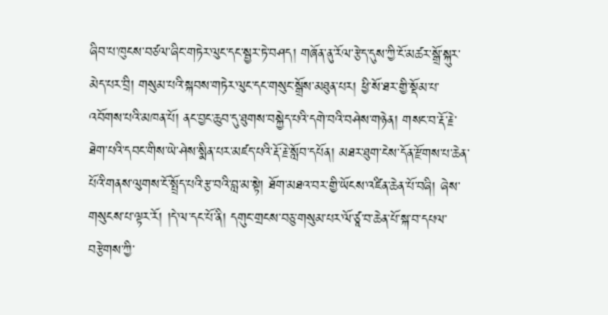ཞིབ་པ་ཁུངས་བཙལ་ཞིང་གཏེར་ལུང་དང་སྦྱར་ཏེ་བཤད། གཞོན་ནུ་རོལ་རྩེད་དུས་ཀྱི་ངོ་མཚར་སྒྲོ་སྐུར་མེད་པར་བྲི། གསུམ་པའི་སྐབས་གཏེར་ལུང་དང་གསུང་སྒྲོས་མཐུན་པར། ཕྱི་སོ་ཐར་གྱི་སྡོམ་པ་འབོགས་པའི་མཁན་པོ། ནང་བྱང་ཆུབ་དུ་ཐུགས་བསྐྱེད་པའི་དགེ་བའི་བཤེས་གཉེན། གསང་བ་རྡོ་རྗེ་ཐེག་པའི་དབང་གིས་ཡེ་ཤེས་སྨིན་པར་མཛད་པའི་རྡོ་རྗེ་སློབ་དཔོན། མཐར་ཐུག་ངེས་དོན་རྫོགས་པ་ཆེན་པོའི་གནས་ལུགས་ངོ་སྤྲོད་པའི་རྩ་བའི་བླ་མ་སྟེ། ཐོག་མཐའ་བར་གྱི་ཡོངས་འཛིན་ཆེན་པོ་བཞི། ཞེས་གསུངས་པ་ལྟར་རོ། །དེ་ལ་དང་པོ་ནི། དགུང་གྲངས་བཅུ་གསུམ་པར་ལོ་ཙཱ་བ་ཆེན་པོ་སྐ་བ་དཔལ་བརྩེགས་ཀྱི་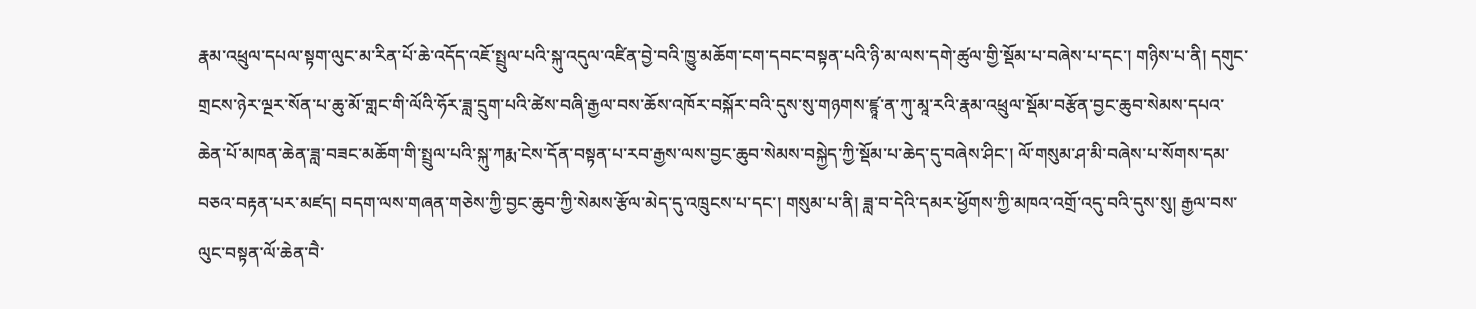རྣམ་འཕྲུལ་དཔལ་སྟག་ལུང་མ་རིན་པོ་ཆེ་འདོད་འཇོ་སྤྲུལ་པའི་སྐུ་འདུལ་འཛིན་བྱེ་བའི་ཁྱུ་མཆོག་ངག་དབང་བསྟན་པའི་ཉི་མ་ལས་དགེ་ཚུལ་གྱི་སྡོམ་པ་བཞེས་པ་དང་། གཉིས་པ་ནི། དགུང་གྲངས་ཉེར་ལྔར་སོན་པ་ཆུ་མོ་གླང་གི་ལོའི་ཧོར་ཟླ་དྲུག་པའི་ཚེས་བཞི་རྒྱལ་བས་ཆོས་འཁོར་བསྐོར་བའི་དུས་སུ་གཉགས་ཛྙཱ་ན་ཀུ་མཱ་རའི་རྣམ་འཕྲུལ་སྡོམ་བརྩོན་བྱང་ཆུབ་སེམས་དཔའ་ཆེན་པོ་མཁན་ཆེན་ཟླ་བཟང་མཆོག་གི་སྤྲུལ་པའི་སྐུ་ཀརྨ་ངེས་དོན་བསྟན་པ་རབ་རྒྱས་ལས་བྱང་ཆུབ་སེམས་བསྐྱེད་ཀྱི་སྡོམ་པ་ཆེད་དུ་བཞེས་ཤིང་། ལོ་གསུམ་ཤ་མི་བཞེས་པ་སོགས་དམ་བཅའ་བརྟན་པར་མཛད། བདག་ལས་གཞན་གཅེས་ཀྱི་བྱང་ཆུབ་ཀྱི་སེམས་རྩོལ་མེད་དུ་འཁྲུངས་པ་དང་། གསུམ་པ་ནི། ཟླ་བ་དེའི་དམར་ཕྱོགས་ཀྱི་མཁའ་འགྲོ་འདུ་བའི་དུས་སུ། རྒྱལ་བས་ལུང་བསྟན་ལོ་ཆེན་བཻ་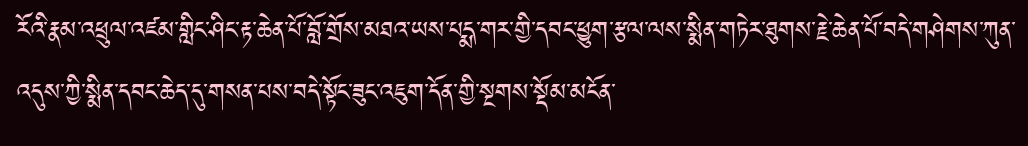རོའི་རྣམ་འཕྲུལ་འཛམ་གླིང་ཤིང་རྟ་ཆེན་པོ་བློ་གྲོས་མཐའ་ཡས་པདྨ་གར་གྱི་དབང་ཕྱུག་རྩལ་ལས་སྨིན་གཏེར་ཐུགས་རྗེ་ཆེན་པོ་བདེ་གཤེགས་ཀུན་འདུས་ཀྱི་སྨིན་དབང་ཆེད་དུ་གསན་པས་བདེ་སྟོང་ཟུང་འཇུག་དོན་གྱི་སྔགས་སྡོམ་མངོན་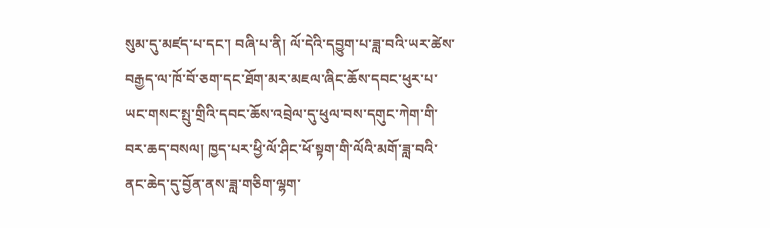སུམ་དུ་མཛད་པ་དང་། བཞི་པ་ནི། ལོ་དེའི་དབྱུག་པ་ཟླ་བའི་ཡར་ཚེས་བརྒྱད་ལ་ཁོ་བོ་ཅག་དང་ཐོག་མར་མཇལ་ཞིང་ཆོས་དབང་ཕུར་པ་ཡང་གསང་སྤུ་གྲིའི་དབང་ཆོས་འབྲེལ་དུ་ཕུལ་བས་དགུང་ཀེག་གི་བར་ཆད་བསལ། ཁྱད་པར་ཕྱི་ལོ་ཤིང་ཕོ་སྟག་གི་ལོའི་མགོ་ཟླ་བའི་ནང་ཆེད་དུ་བྱོན་ནས་ཟླ་གཅིག་ལྷག་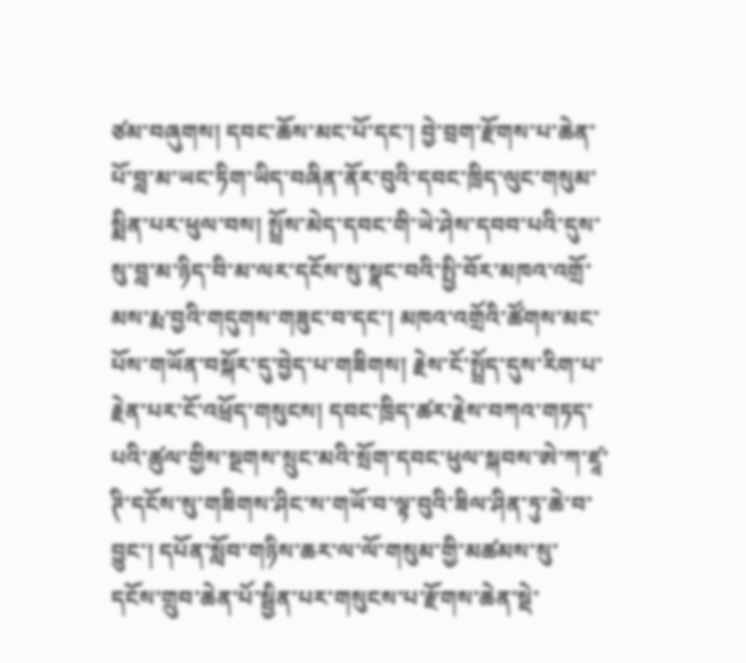ཙམ་བཞུགས། དབང་ཆོས་མང་པོ་དང་། བྱེ་བྲག་རྫོགས་པ་ཆེན་པོ་བླ་མ་ཡང་ཏིག་ཡིད་བཞིན་ནོར་བུའི་དབང་ཁྲིད་ལུང་གསུམ་སྨིན་པར་ཕུལ་བས། སྤྲོས་མེད་དབང་གི་ཡེ་ཤེས་དབབ་པའི་དུས་སུ་བླ་མ་ཉིད་བི་མ་ལར་དངོས་སུ་སྣང་བའི་སྤྱི་བོར་མཁའ་འགྲོ་མས་རྨ་བྱའི་གདུགས་གཟུང་བ་དང་། མཁའ་འགྲོའི་ཚོགས་མང་པོས་གཡོན་བསྐོར་དུ་བྱེད་པ་གཟིགས། རྗེས་ངོ་སྤྲོད་དུས་རིག་པ་རྗེན་པར་ངོ་འཕྲོད་གསུངས། དབང་ཁྲིད་ཚར་རྗེས་བཀའ་གཏད་པའི་ཚུལ་གྱིས་སྔགས་སྲུང་མའི་སྲོག་དབང་ཕུལ་སྐབས་ཨེ་ཀ་ཛཱ་ཊི་དངོས་སུ་གཟིགས་ཤིང་ས་གཡོ་བ་ལྟ་བུའི་ཟིལ་ཤིན་ཏུ་ཆེ་བ་བྱུང་། དཔོན་སློབ་གཉིས་ཆར་ལ་ལོ་གསུམ་གྱི་མཚམས་སུ་དངོས་གྲུབ་ཆེན་པོ་སྦྱིན་པར་གསུངས་པ་རྫོགས་ཆེན་སྡེ་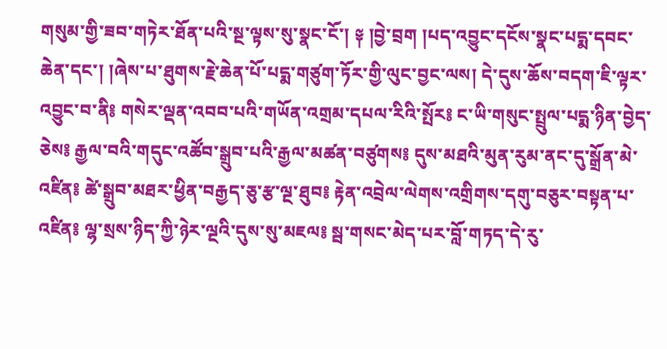གསུམ་གྱི་ཟབ་གཏེར་ཐོན་པའི་སྔ་ལྟས་སུ་སྣང་ངོ་། ༈ །བྱེ་བྲག །པད་འབྱུང་དངོས་སྣང་པདྨ་དབང་ཆེན་དང་། །ཞེས་པ་ཐུགས་རྗེ་ཆེན་པོ་པདྨ་གཙུག་ཏོར་གྱི་ལུང་བྱང་ལས། དེ་དུས་ཆོས་བདག་ཇི་ལྟར་འབྱུང་བ་ནི༔ གསེར་ལྡན་འབབ་པའི་གཡོན་འགྲམ་དཔལ་རིའི་སྤོར༔ ང་ཡི་གསུང་སྤྲུལ་པདྨ་ཉིན་བྱེད་ཅེས༔ རྒྱལ་བའི་གདུང་འཚོབ་སྒྲུབ་པའི་རྒྱལ་མཚན་བཙུགས༔ དུས་མཐའི་མུན་རུམ་ནང་དུ་སྒྲོན་མེ་འཛིན༔ ཚེ་སྒྲུབ་མཐར་ཕྱིན་བརྒྱད་ཅུ་རྩ་ལྔ་ཐུབ༔ རྟེན་འབྲེལ་ལེགས་འགྲིགས་དགུ་བཅུར་བསྟན་པ་འཛིན༔ ལྷ་སྲས་ཉིད་ཀྱི་ཉེར་ལྔའི་དུས་སུ་མཇལ༔ སྦ་གསང་མེད་པར་བློ་གཏད་དེ་རུ་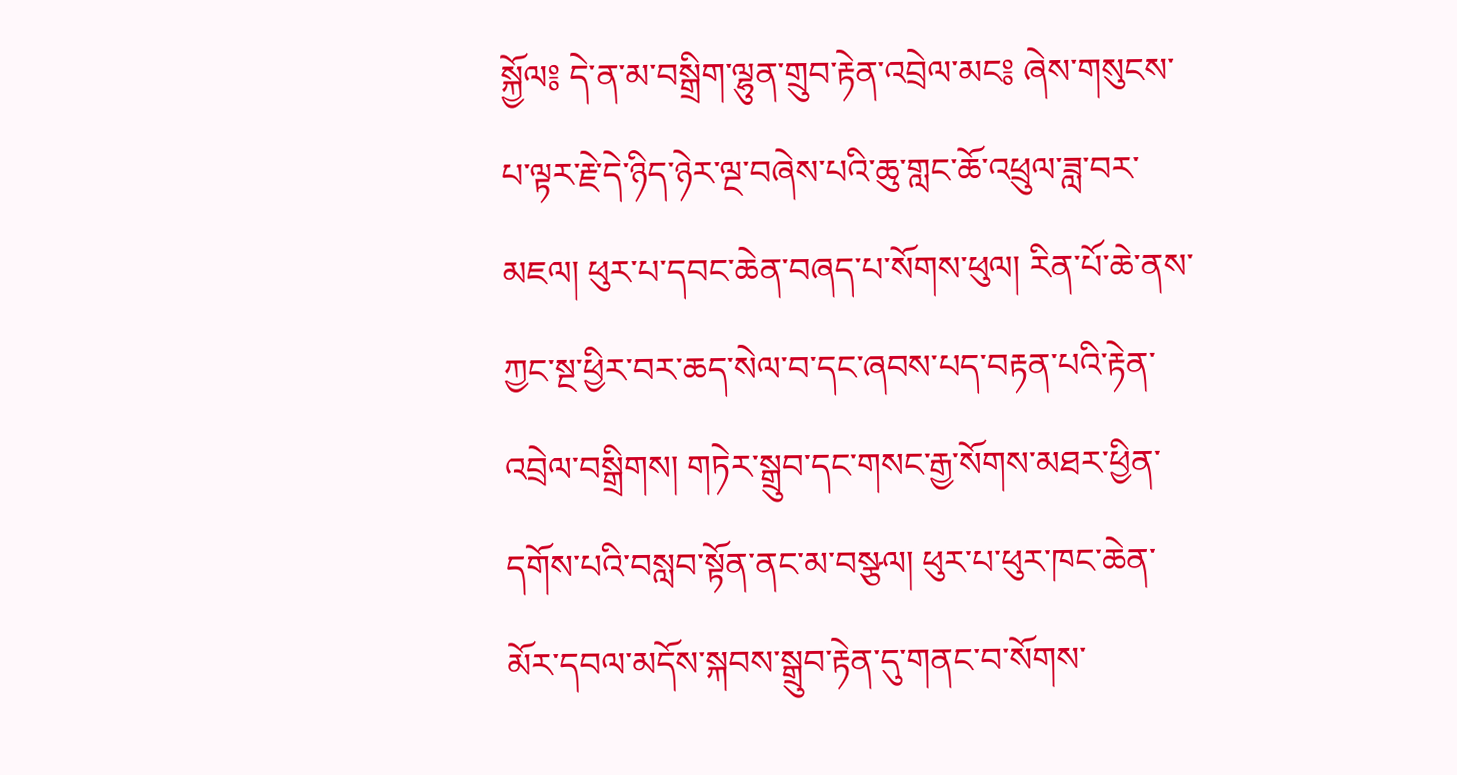སྐྱོལ༔ དེ་ན་མ་བསྒྲིག་ལྷུན་གྲུབ་རྟེན་འབྲེལ་མང༔ ཞེས་གསུངས་པ་ལྟར་རྗེ་དེ་ཉིད་ཉེར་ལྔ་བཞེས་པའི་ཆུ་གླང་ཆོ་འཕྲུལ་ཟླ་བར་མཇལ། ཕུར་པ་དབང་ཆེན་བཞད་པ་སོགས་ཕུལ། རིན་པོ་ཆེ་ནས་ཀྱང་སྔ་ཕྱིར་བར་ཆད་སེལ་བ་དང་ཞབས་པད་བརྟན་པའི་རྟེན་འབྲེལ་བསྒྲིགས། གཏེར་སྒྲུབ་དང་གསང་རྒྱ་སོགས་མཐར་ཕྱིན་དགོས་པའི་བསླབ་སྟོན་ནང་མ་བསྩལ། ཕུར་པ་ཕུར་ཁང་ཆེན་མོར་དབལ་མདོས་སྐབས་སྒྲུབ་རྟེན་དུ་གནང་བ་སོགས་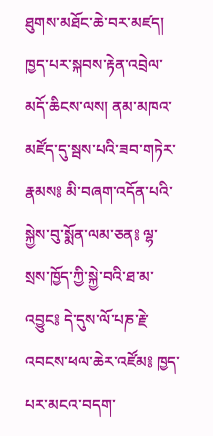ཐུགས་མཐོང་ཆེ་བར་མཛད། ཁྱད་པར་སྐབས་རྟེན་འབྲེལ་མདོ་ཆིངས་ལས། ནམ་མཁའ་མཛོད་དུ་སྦས་པའི་ཟབ་གཏེར་རྣམས༔ མི་བཞག་འདོན་པའི་སྐྱེས་བུ་སྨོན་ལམ་ཅན༔ ལྷ་སྲས་ཁྱོད་ཀྱི་སྐྱེ་བའི་ཐ་མ་འབྱུང༔ དེ་དུས་ལོ་པཎ་རྗེ་འབངས་ཕལ་ཆེར་འཛོམ༔ ཁྱད་པར་མངའ་བདག་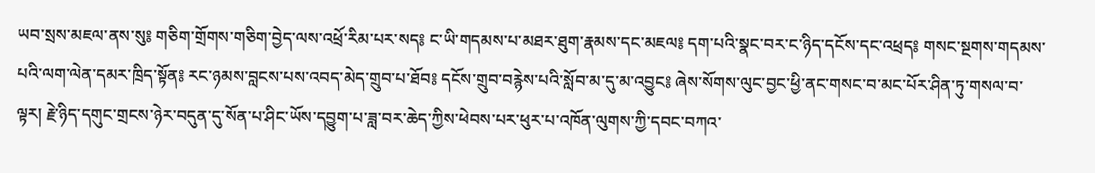ཡབ་སྲས་མཇལ་ནས་སུ༔ གཅིག་གྲོགས་གཅིག་བྱེད་ལས་འཕྲོ་རིམ་པར་སད༔ ང་ཡི་གདམས་པ་མཐར་ཐུག་རྣམས་དང་མཇལ༔ དག་པའི་སྣང་བར་ང་ཉིད་དངོས་དང་འཕྲད༔ གསང་སྔགས་གདམས་པའི་ལག་ལེན་དམར་ཁྲིད་སྟོན༔ རང་ཉམས་བླངས་པས་འབད་མེད་གྲུབ་པ་ཐོབ༔ དངོས་གྲུབ་བརྙེས་པའི་སློབ་མ་དུ་མ་འབྱུང༔ ཞེས་སོགས་ལུང་བྱང་ཕྱི་ནང་གསང་བ་མང་པོར་ཤིན་ཏུ་གསལ་བ་ལྟར། རྗེ་ཉིད་དགུང་གྲངས་ཉེར་བདུན་དུ་སོན་པ་ཤིང་ཡོས་དབྱུག་པ་ཟླ་བར་ཆེད་ཀྱིས་ཕེབས་པར་ཕུར་པ་འཁོན་ལུགས་ཀྱི་དབང་བཀའ་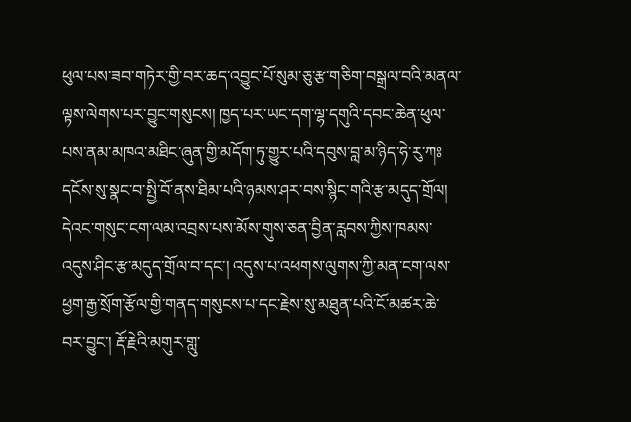ཕུལ་པས་ཟབ་གཏེར་གྱི་བར་ཆད་འབྱུང་པོ་སུམ་ཅུ་རྩ་གཅིག་བསྒྲལ་བའི་མནལ་ལྟས་ལེགས་པར་བྱུང་གསུངས། ཁྱད་པར་ཡང་དག་ལྷ་དགུའི་དབང་ཆེན་ཕུལ་པས་ནམ་མཁའ་མཐིང་ཞུན་གྱི་མདོག་ཏུ་གྱུར་པའི་དབུས་བླ་མ་ཉིད་ཧེ་རུ་ཀཿདངོས་སུ་སྣང་བ་སྤྱི་བོ་ནས་ཐིམ་པའི་ཉམས་ཤར་བས་སྙིང་གའི་རྩ་མདུད་གྲོལ། དེའང་གསུང་ངག་ལམ་འབྲས་པས་མོས་གུས་ཅན་བྱིན་རླབས་ཀྱིས་ཁམས་འདུས་ཤིང་རྩ་མདུད་གྲོལ་བ་དང་། འདུས་པ་འཕགས་ལུགས་ཀྱི་མན་ངག་ལས་ཕྱག་རྒྱ་སྲོག་རྩོལ་གྱི་གནད་གསུངས་པ་དང་རྗེས་སུ་མཐུན་པའི་ངོ་མཚར་ཆེ་བར་བྱུང་། རྡོ་རྗེའི་མགུར་གླུ་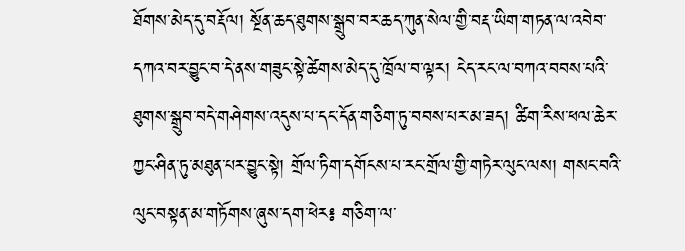ཐོགས་མེད་དུ་བརྡོལ། སྔོན་ཆད་ཐུགས་སྒྲུབ་བར་ཆད་ཀུན་སེལ་གྱི་བརྡ་ཡིག་གཏན་ལ་འབེབ་དཀའ་བར་བྱུང་བ་དེ་ནས་གཟུང་སྟེ་ཚེགས་མེད་དུ་ཁྲོལ་བ་ལྟར། ངེད་རང་ལ་བཀའ་བབས་པའི་ཐུགས་སྒྲུབ་བདེ་གཤེགས་འདུས་པ་དང་དོན་གཅིག་ཏུ་བབས་པར་མ་ཟད། ཚིག་རིས་ཕལ་ཆེར་ཀྱང་ཤིན་ཏུ་མཐུན་པར་བྱུང་སྟེ། གྲོལ་ཏིག་དགོངས་པ་རང་གྲོལ་གྱི་གཏེར་ལུང་ལས། གསང་བའི་ལུང་བསྟན་མ་གཏོགས་ཞུས་དག་ཕེར༔ གཅིག་ལ་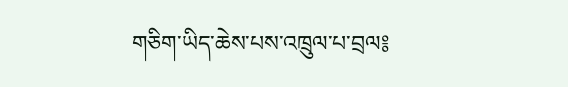གཅིག་ཡིད་ཆེས་པས་འཁྲུལ་པ་བྲལ༔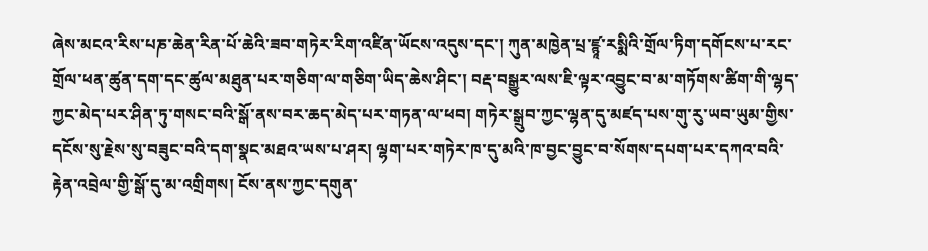ཞེས་མངའ་རིས་པཎ་ཆེན་རིན་པོ་ཆེའི་ཟབ་གཏེར་རིག་འཛིན་ཡོངས་འདུས་དང་། ཀུན་མཁྱེན་པྲ་ཛྙཱ་རསྨིའི་གྲོལ་ཏིག་དགོངས་པ་རང་གྲོལ་ཕན་ཚུན་དག་དང་ཚུལ་མཐུན་པར་གཅིག་ལ་གཅིག་ཡིད་ཆེས་ཤིང་། བརྡ་བསྒྱུར་ལས་ཇི་ལྟར་འབྱུང་བ་མ་གཏོགས་ཚིག་གི་ལྷད་ཀྱང་མེད་པར་ཤིན་ཏུ་གསང་བའི་སྒོ་ནས་བར་ཆད་མེད་པར་གཏན་ལ་ཕབ། གཏེར་སྒྲུབ་ཀྱང་ལྷན་དུ་མཛད་པས་གུ་རུ་ཡབ་ཡུམ་གྱིས་དངོས་སུ་རྗེས་སུ་བཟུང་བའི་དག་སྣང་མཐའ་ཡས་པ་ཤར། ལྷག་པར་གཏེར་ཁ་དུ་མའི་ཁ་བྱང་བྱུང་བ་སོགས་དཔག་པར་དཀའ་བའི་རྟེན་འབྲེལ་གྱི་སྒོ་དུ་མ་འགྲིགས། ངོས་ནས་ཀྱང་དགུན་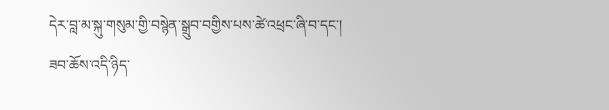དེར་བླ་མ་སྐུ་གསུམ་གྱི་བསྙེན་སྒྲུབ་བགྱིས་པས་ཚེ་འཕྲང་ཞི་བ་དང་། ཟབ་ཆོས་འདི་ཉིད་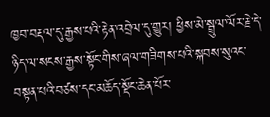ཁྱབ་བརྡལ་དུ་རྒྱས་པའི་རྟེན་འབྲེལ་དུ་གྱུར། ཕྱིས་མེ་སྦྲུལ་ལོར་རྗེ་དེ་ཉིད་ལ་སངས་རྒྱས་སྟོང་གིས་ཞལ་གཟིགས་པའི་སྐབས་སུའང་བསྟན་པའི་བཙས་དང་མཆོད་སྡོང་ཆེན་པོར་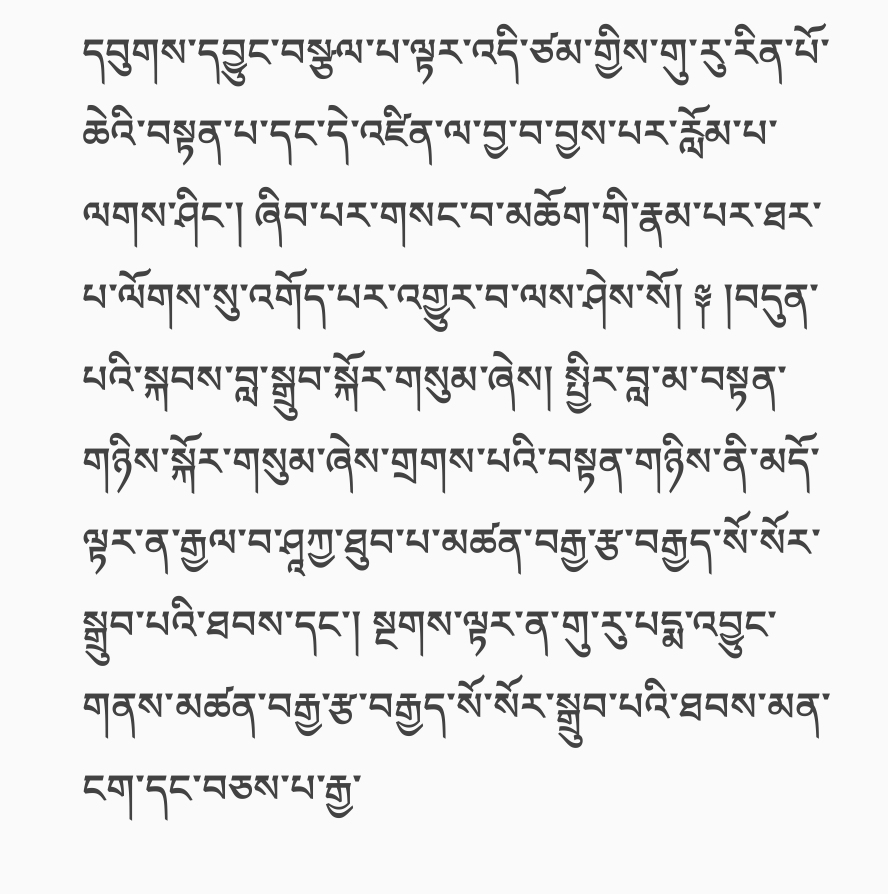དབུགས་དབྱུང་བསྩལ་པ་ལྟར་འདི་ཙམ་གྱིས་གུ་རུ་རིན་པོ་ཆེའི་བསྟན་པ་དང་དེ་འཛིན་ལ་བྱ་བ་བྱས་པར་རློམ་པ་ལགས་ཤིང་། ཞིབ་པར་གསང་བ་མཆོག་གི་རྣམ་པར་ཐར་པ་ལོགས་སུ་འགོད་པར་འགྱུར་བ་ལས་ཤེས་སོ། ༈ །བདུན་པའི་སྐབས་བླ་སྒྲུབ་སྐོར་གསུམ་ཞེས། སྤྱིར་བླ་མ་བསྟན་གཉིས་སྐོར་གསུམ་ཞེས་གྲགས་པའི་བསྟན་གཉིས་ནི་མདོ་ལྟར་ན་རྒྱལ་བ་ཤཱཀྱ་ཐུབ་པ་མཚན་བརྒྱ་རྩ་བརྒྱད་སོ་སོར་སྒྲུབ་པའི་ཐབས་དང་། སྔགས་ལྟར་ན་གུ་རུ་པདྨ་འབྱུང་གནས་མཚན་བརྒྱ་རྩ་བརྒྱད་སོ་སོར་སྒྲུབ་པའི་ཐབས་མན་ངག་དང་བཅས་པ་རྒྱ་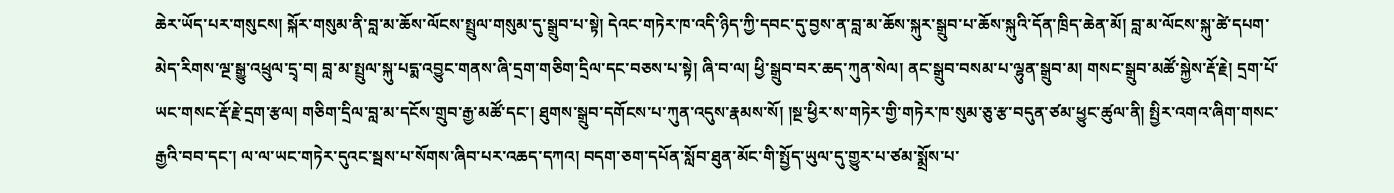ཆེར་ཡོད་པར་གསུངས། སྐོར་གསུམ་ནི་བླ་མ་ཆོས་ལོངས་སྤྲུལ་གསུམ་དུ་སྒྲུབ་པ་སྟེ། དེའང་གཏེར་ཁ་འདི་ཉིད་ཀྱི་དབང་དུ་བྱས་ན་བླ་མ་ཆོས་སྐུར་སྒྲུབ་པ་ཆོས་སྐུའི་དོན་ཁྲིད་ཆེན་མོ། བླ་མ་ལོངས་སྐུ་ཚེ་དཔག་མེད་རིགས་ལྔ་སྒྱུ་འཕྲུལ་དྲྭ་བ། བླ་མ་སྤྲུལ་སྐུ་པདྨ་འབྱུང་གནས་ཞི་དྲག་གཅིག་དྲིལ་དང་བཅས་པ་སྟེ། ཞི་བ་ལ། ཕྱི་སྒྲུབ་བར་ཆད་ཀུན་སེལ། ནང་སྒྲུབ་བསམ་པ་ལྷུན་སྒྲུབ་མ། གསང་སྒྲུབ་མཚོ་སྐྱེས་རྡོ་རྗེ། དྲག་པོ་ཡང་གསང་རྡོ་རྗེ་དྲག་རྩལ། གཅིག་དྲིལ་བླ་མ་དངོས་གྲུབ་རྒྱ་མཚོ་དང་། ཐུགས་སྒྲུབ་དགོངས་པ་ཀུན་འདུས་རྣམས་སོ། །སྔ་ཕྱིར་ས་གཏེར་གྱི་གཏེར་ཁ་སུམ་ཅུ་རྩ་བདུན་ཙམ་ཕྱུང་ཚུལ་ནི། སྤྱིར་འགའ་ཞིག་གསང་རྒྱའི་བབ་དང་། ལ་ལ་ཡང་གཏེར་དུའང་སྦས་པ་སོགས་ཞིབ་པར་འཆད་དཀའ། བདག་ཅག་དཔོན་སློབ་ཐུན་མོང་གི་སྤྱོད་ཡུལ་དུ་གྱུར་པ་ཙམ་སྨྲོས་པ་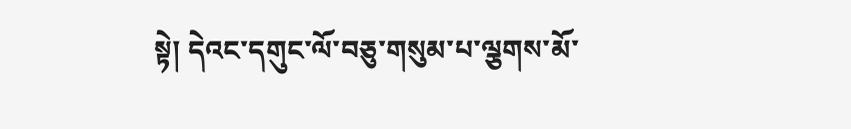སྟེ། དེའང་དགུང་ལོ་བཅུ་གསུམ་པ་ལྕགས་མོ་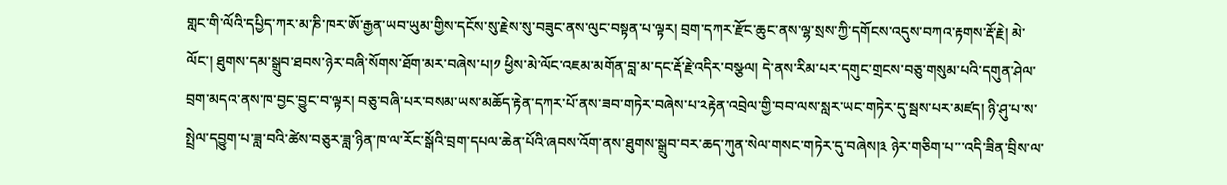གླང་གི་ལོའི་དཔྱིད་ཀར་མ་ཎི་ཁར་ཨོ་རྒྱན་ཡབ་ཡུམ་གྱིས་དངོས་སུ་རྗེས་སུ་བཟུང་ནས་ལུང་བསྟན་པ་ལྟར། བྲག་དཀར་རྫོང་ཆུང་ནས་ལྷ་སྲས་ཀྱི་དགོངས་འདུས་བཀའ་རྟགས་རྡོ་རྗེ། མེ་ལོང་། ཐུགས་དམ་སྒྲུབ་ཐབས་ཉེར་བཞི་སོགས་ཐོག་མར་བཞེས་པ།༡ ཕྱིས་མེ་ལོང་འཇམ་མགོན་བླ་མ་དང་རྡོ་རྗེ་འདིར་བསྩལ། དེ་ནས་རིམ་པར་དགུང་གྲངས་བཅུ་གསུམ་པའི་དགུན་ཤེལ་བྲག་མདའ་ནས་ཁ་བྱང་བྱུང་བ་ལྟར། བཅུ་བཞི་པར་བསམ་ཡས་མཆོད་རྟེན་དཀར་པོ་ནས་ཟབ་གཏེར་བཞེས་པ་༢རྟེན་འབྲེལ་གྱི་བབ་ལས་སླར་ཡང་གཏེར་དུ་སྦས་པར་མཛད། ཉི་ཤུ་པ་ས་སྤྲེལ་དབྱུག་པ་ཟླ་བའི་ཚེས་བཅུར་ཟླ་ཉིན་ཁ་ལ་རོང་སྒོའི་བྲག་དཔལ་ཆེན་པོའི་ཞབས་འོག་ནས་ཐུགས་སྒྲུབ་བར་ཆད་ཀུན་སེལ་གསང་གཏེར་དུ་བཞེས།༣ ཉེར་གཅིག་པ་་་འདི་ཟིན་བྲིས་ལ་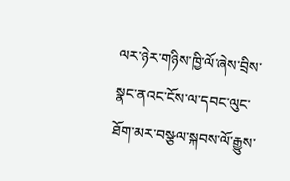ལར་ཉེར་གཉིས་ཁྱི་ལོ་ཞེས་བྲིས་སྣང་ནའང་ངོས་ལ་དབང་ལུང་ཐོག་མར་བསྩལ་སྐབས་ལོ་རྒྱུས་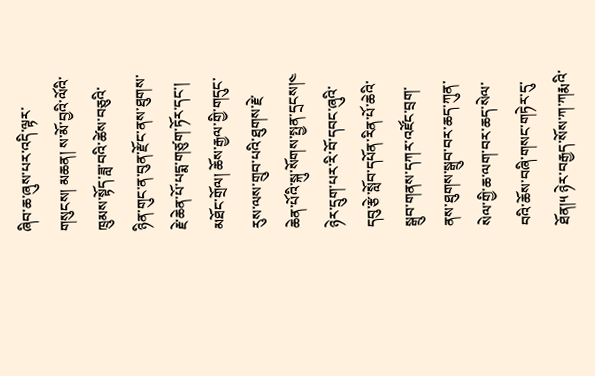ཞིབ་ཆ་ཞུས་པར་འདི་ལྟར་གསུངས། མཆན། ས་མོ་བྱའི་ལོའི་ཁྲུམས་སྟོད་ཟླ་བའི་ཚེས་བཅུའི་ཉིན་གུང་ན་བུན་རྫོང་ནས་ཐུགས་རྗེ་ཆེན་པོ་པདྨ་གཙུག་ཏོར་དང་། མཐོང་གྲོལ། ཆོས་རྒྱལ་གྱི་གདུང་རུས་ལས་གྲུབ་པའི་ཐུགས་རྗེ་ཆེན་པོའི་སྐུ་སོགས་སྤྱན་དྲངས།༤ ཉེར་དྲུག་པར་རི་བོ་དབང་ཞུའི་དབུ་རྩེ་སློབ་དཔོན་རིན་པོ་ཆེའི་སྒྲུབ་གནས་དཀར་འཛོང་བྲག་ནས་ཐུགས་སྒྲུབ་བར་ཆད་ཀུན་སེལ་གྱི་ཆ་ལག་བར་ཆད་སེལ་བའི་ཆོས་བཞི་གསང་གཏེར་དུ་ཐོན།༥ ཉེར་བརྒྱད་སོས་ཀ་ཀརྨའི་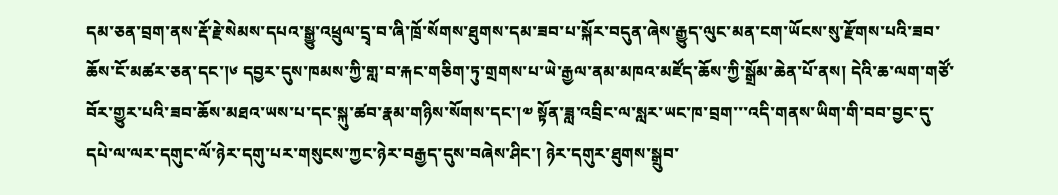དམ་ཅན་བྲག་ནས་རྡོ་རྗེ་སེམས་དཔའ་སྒྱུ་འཕྲུལ་དྲྭ་བ་ཞི་ཁྲོ་སོགས་ཐུགས་དམ་ཟབ་པ་སྐོར་བདུན་ཞེས་རྒྱུད་ལུང་མན་ངག་ཡོངས་སུ་རྫོགས་པའི་ཟབ་ཆོས་ངོ་མཚར་ཅན་དང་།༦ དབྱར་དུས་ཁམས་ཀྱི་གླ་བ་རྐང་གཅིག་ཏུ་གྲགས་པ་ཡེ་རྒྱལ་ནམ་མཁའ་མཛོད་ཆོས་ཀྱི་སྒྲོམ་ཆེན་པོ་ནས། དེའི་ཆ་ལག་གཙོ་བོར་གྱུར་པའི་ཟབ་ཆོས་མཐའ་ཡས་པ་དང་སྐུ་ཚབ་རྣམ་གཉིས་སོགས་དང་།༧ སྟོན་ཟླ་འབྲིང་ལ་སླར་ཡང་ཁ་བྲག་་་འདི་གནས་ཡིག་གི་བབ་བྱང་དུ་དཔེ་ལ་ལར་དགུང་ལོ་ཉེར་དགུ་པར་གསུངས་ཀྱང་ཉེར་བརྒྱད་དུས་བཞེས་ཤིང་། ཉེར་དགུར་ཐུགས་སྒྲུབ་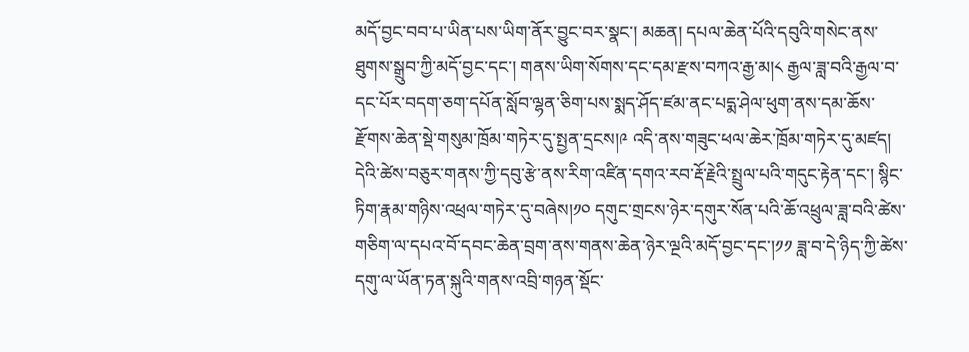མདོ་བྱང་བབ་པ་ཡིན་པས་ཡིག་ནོར་བྱུང་བར་སྣང་། མཆན། དཔལ་ཆེན་པོའི་དབུའི་གསེང་ནས་ཐུགས་སྒྲུབ་ཀྱི་མདོ་བྱང་དང་། གནས་ཡིག་སོགས་དང་དམ་རྫས་བཀའ་རྒྱ་མ།༨ རྒྱལ་ཟླ་བའི་རྒྱལ་བ་དང་པོར་བདག་ཅག་དཔོན་སློབ་ལྷན་ཅིག་པས་སྨད་ཤོད་ཛམ་ནང་པདྨ་ཤེལ་ཕུག་ནས་དམ་ཆོས་རྫོགས་ཆེན་སྡེ་གསུམ་ཁྲོམ་གཏེར་དུ་སྤྱན་དྲངས།༩ འདི་ནས་གཟུང་ཕལ་ཆེར་ཁྲོམ་གཏེར་དུ་མཛད། དེའི་ཚེས་བཅུར་གནས་ཀྱི་དབུ་རྩེ་ནས་རིག་འཛིན་དགའ་རབ་རྡོ་རྗེའི་སྤྲུལ་པའི་གདུང་རྟེན་དང་། སྙིང་ཏིག་རྣམ་གཉིས་འཕྲལ་གཏེར་དུ་བཞེས།༡༠ དགུང་གྲངས་ཉེར་དགུར་སོན་པའི་ཆོ་འཕྲུལ་ཟླ་བའི་ཚེས་གཅིག་ལ་དཔའ་བོ་དབང་ཆེན་བྲག་ནས་གནས་ཆེན་ཉེར་ལྔའི་མདོ་བྱང་དང་།༡༡ ཟླ་བ་དེ་ཉིད་ཀྱི་ཚེས་དགུ་ལ་ཡོན་ཏན་སྐུའི་གནས་འབྲི་གཉན་སྡོང་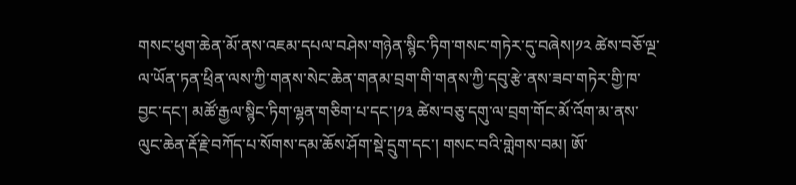གསང་ཕུག་ཆེན་མོ་ནས་འཇམ་དཔལ་བཤེས་གཉེན་སྙིང་ཏིག་གསང་གཏེར་དུ་བཞེས།༡༢ ཚེས་བཅོ་ལྔ་ལ་ཡོན་ཏན་ཕྲིན་ལས་ཀྱི་གནས་སེང་ཆེན་གནམ་བྲག་གི་གནས་ཀྱི་དབུ་རྩེ་ནས་ཟབ་གཏེར་གྱི་ཁ་བྱང་དང་། མཚོ་རྒྱལ་སྙིང་ཏིག་ལྷན་གཅིག་པ་དང་།༡༣ ཚེས་བཅུ་དགུ་ལ་བྲག་གོང་མོ་འོག་མ་ནས་ལུང་ཆེན་རྡོ་རྗེ་བཀོད་པ་སོགས་དམ་ཆོས་ཤོག་སྡེ་དྲུག་དང་། གསང་བའི་གླེགས་བམ། ཨོ་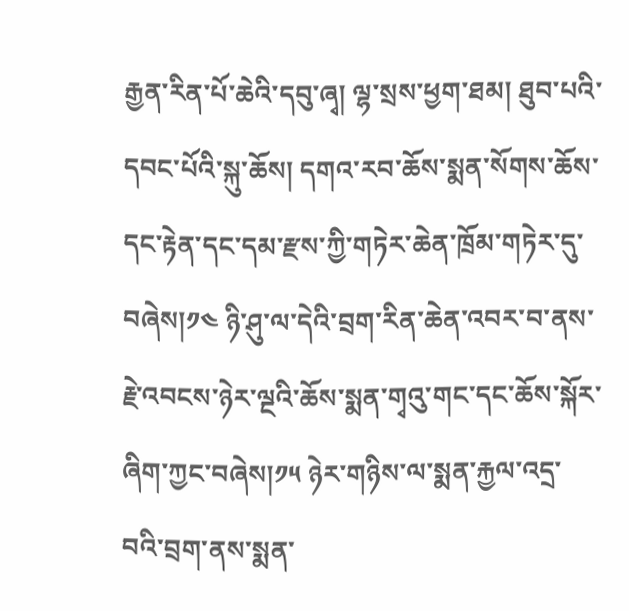རྒྱན་རིན་པོ་ཆེའི་དབུ་ཞྭ། ལྷ་སྲས་ཕྱག་ཐམ། ཐུབ་པའི་དབང་པོའི་སྐུ་ཆོས། དགའ་རབ་ཆོས་སྨན་སོགས་ཆོས་དང་རྟེན་དང་དམ་རྫས་ཀྱི་གཏེར་ཆེན་ཁྲོམ་གཏེར་དུ་བཞེས།༡༤ ཉི་ཤུ་ལ་དེའི་བྲག་རིན་ཆེན་འབར་བ་ནས་རྗེ་འབངས་ཉེར་ལྔའི་ཆོས་སྨན་གྭའུ་གང་དང་ཆོས་སྐོར་ཞིག་ཀྱང་བཞེས།༡༥ ཉེར་གཉིས་ལ་སྨན་རྐྱལ་འདྲ་བའི་བྲག་ནས་སྨན་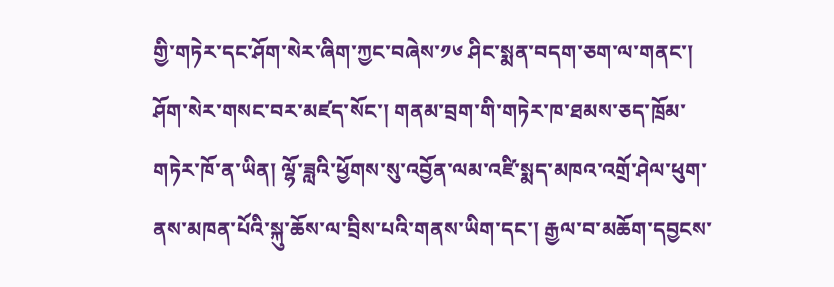གྱི་གཏེར་དང་ཤོག་སེར་ཞིག་ཀྱང་བཞེས་༡༦ ཤིང་སྨན་བདག་ཅག་ལ་གནང་། ཤོག་སེར་གསང་བར་མཛད་སོང་། གནམ་བྲག་གི་གཏེར་ཁ་ཐམས་ཅད་ཁྲོམ་གཏེར་ཁོ་ན་ཡིན། ལྷོ་ཟླའི་ཕྱོགས་སུ་འབྱོན་ལམ་འཛི་སྨད་མཁའ་འགྲོ་ཤེལ་ཕུག་ནས་མཁན་པོའི་སྐུ་ཆོས་ལ་བྲིས་པའི་གནས་ཡིག་དང་། རྒྱལ་བ་མཆོག་དབྱངས་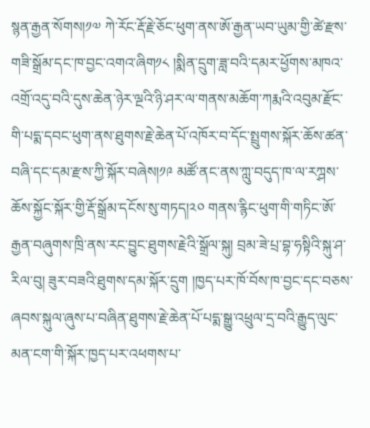སྙན་རྒྱན་སོགས།༡༧ ཀེ་རོང་རྡོ་རྗེ་ཅོང་ཕུག་ནས་ཨོ་རྒྱན་ཡབ་ཡུམ་གྱི་ཚེ་རྫས་གཟི་སྒྲོམ་དང་ཁ་བྱང་འགའ་ཞིག༡༨ །སྨིན་དྲུག་ཟླ་བའི་དམར་ཕྱོགས་མཁའ་འགྲོ་འདུ་བའི་དུས་ཆེན་ཉེར་ལྔའི་ཉི་ཤར་ལ་གནས་མཆོག་ཀརྨའི་འབུམ་རྫོང་གི་པདྨ་དབང་ཕུག་ནས་ཐུགས་རྗེ་ཆེན་པོ་འཁོར་བ་དོང་སྤྲུགས་སྐོར་ཆོས་ཚན་བཞི་དང་དམ་རྫས་ཀྱི་སྐོར་བཞེས།༡༩ མཚོ་ནང་ནས་ཀླུ་བདུད་ཁ་ལ་རཀྴས་ཆོས་སྐྱོང་སྐོར་གྱི་རྡོ་སྒྲོམ་དངོས་སུ་གཏད།༢༠ གནས་རྙིང་ཕུག་གི་གཏིང་ཨོ་རྒྱན་བཞུགས་ཁྲི་ནས་རང་བྱུང་ཐུགས་རྗེའི་སྒྲོལ་སྐུ། བྲམ་ཟེ་པྲ་བྷ་ཧསྟིའི་སྐུ་ཤ་རིལ་བུ། ཟུར་བཟའི་ཐུགས་དམ་སྐོར་དྲུག །ཁྱད་པར་ཁོ་བོས་ཁ་བྱང་དང་བཅས་ཞབས་སྐུལ་ཞུས་པ་བཞིན་ཐུགས་རྗེ་ཆེན་པོ་པདྨ་སྒྱུ་འཕྲུལ་དྲ་བའི་རྒྱུད་ལུང་མན་ངག་གི་སྐོར་ཁྱད་པར་འཕགས་པ་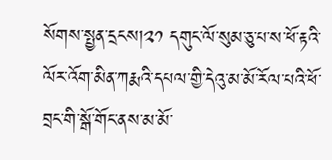སོགས་སྤྱན་དྲངས།༢༡ དགུང་ལོ་སུམ་ཅུ་པ་ས་ཕོ་རྟའི་ལོར་འོག་མིན་ཀརྨའི་དཔལ་གྱི་དེའུ་མ་མོ་རོལ་པའི་ཕོ་བྲང་གི་སྒོ་གོང་ནས་མ་མོ་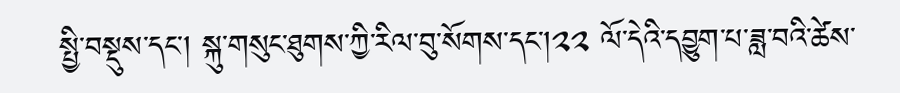སྤྱི་བསྡུས་དང་། སྐུ་གསུང་ཐུགས་ཀྱི་རིལ་བུ་སོགས་དང་།༢༢ ལོ་དེའི་དབྱུག་པ་ཟླ་བའི་ཚེས་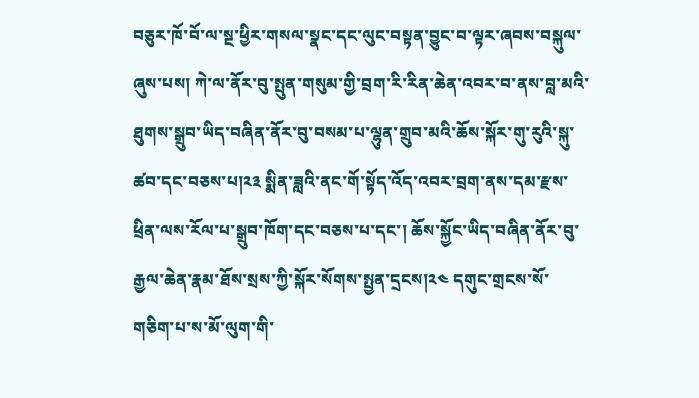བཅུར་ཁོ་བོ་ལ་སྔ་ཕྱིར་གསལ་སྣང་དང་ལུང་བསྟན་བྱུང་བ་ལྟར་ཞབས་བསྐུལ་ཞུས་པས། ཀེ་ལ་ནོར་བུ་སྤུན་གསུམ་གྱི་བྲག་རི་རིན་ཆེན་འབར་བ་ནས་བླ་མའི་ཐུགས་སྒྲུབ་ཡིད་བཞིན་ནོར་བུ་བསམ་པ་ལྷུན་གྲུབ་མའི་ཆོས་སྐོར་གུ་རུའི་སྐུ་ཚབ་དང་བཅས་པ།༢༣ སྨིན་ཟླའི་ནང་གོ་སྟོད་འོད་འབར་བྲག་ནས་དམ་རྫས་ཕྲིན་ལས་རོལ་པ་སྒྲུབ་ཁོག་དང་བཅས་པ་དང་། ཆོས་སྐྱོང་ཡིད་བཞིན་ནོར་བུ་རྒྱལ་ཆེན་རྣམ་ཐོས་སྲས་ཀྱི་སྐོར་སོགས་སྤྱན་དྲངས།༢༤ དགུང་གྲངས་སོ་གཅིག་པ་ས་མོ་ལུག་གི་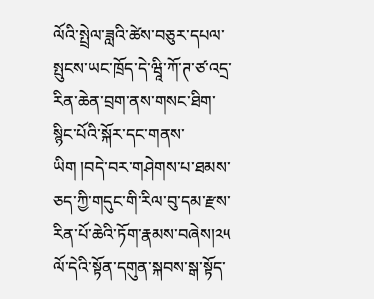ལོའི་སྤྲེལ་ཟླའི་ཚེས་བཅུར་དཔལ་སྤུངས་ཡང་ཁྲོད་དེ་ཝཱི་ཀོ་ཊ་ཙ་འདྲ་རིན་ཆེན་བྲག་ནས་གསང་ཐིག་སྙིང་པོའི་སྐོར་དང་གནས་ཡིག །བདེ་བར་གཤེགས་པ་ཐམས་ཅད་ཀྱི་གདུང་གི་རིལ་བུ་དམ་རྫས་རིན་པོ་ཆེའི་ཏོག་རྣམས་བཞེས།༢༥ ལོ་དེའི་སྟོན་དགུན་སྐབས་སྒ་སྟོད་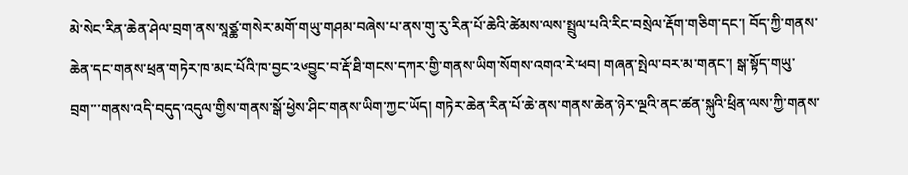མེ་སེང་རིན་ཆེན་ཤེལ་བྲག་ནས་སཱཙྪ་གསེར་མགོ་གཡུ་གཤམ་བཞེས་པ་ནས་གུ་རུ་རིན་པོ་ཆེའི་ཚེམས་ལས་སྤྲུལ་པའི་རིང་བསྲེལ་རྡོག་གཅིག་དང་། བོད་ཀྱི་གནས་ཆེན་དང་གནས་ཕྲན་གཏེར་ཁ་མང་པོའི་ཁ་བྱང་༢༦བྱུང་བ་རྡོ་ཐི་གངས་དཀར་གྱི་གནས་ཡིག་སོགས་འགའ་རེ་ཕབ། གཞན་སྤེལ་བར་མ་གནང་། སྒ་སྟོད་གཡུ་བྲག་་་གནས་འདི་བདུད་འདུལ་གྱིས་གནས་སྒོ་ཕྱེས་ཤིང་གནས་ཡིག་ཀྱང་ཡོད། གཏེར་ཆེན་རིན་པོ་ཆེ་ནས་གནས་ཆེན་ཉེར་ལྔའི་ནང་ཚན་སྐུའི་ཕྲིན་ལས་ཀྱི་གནས་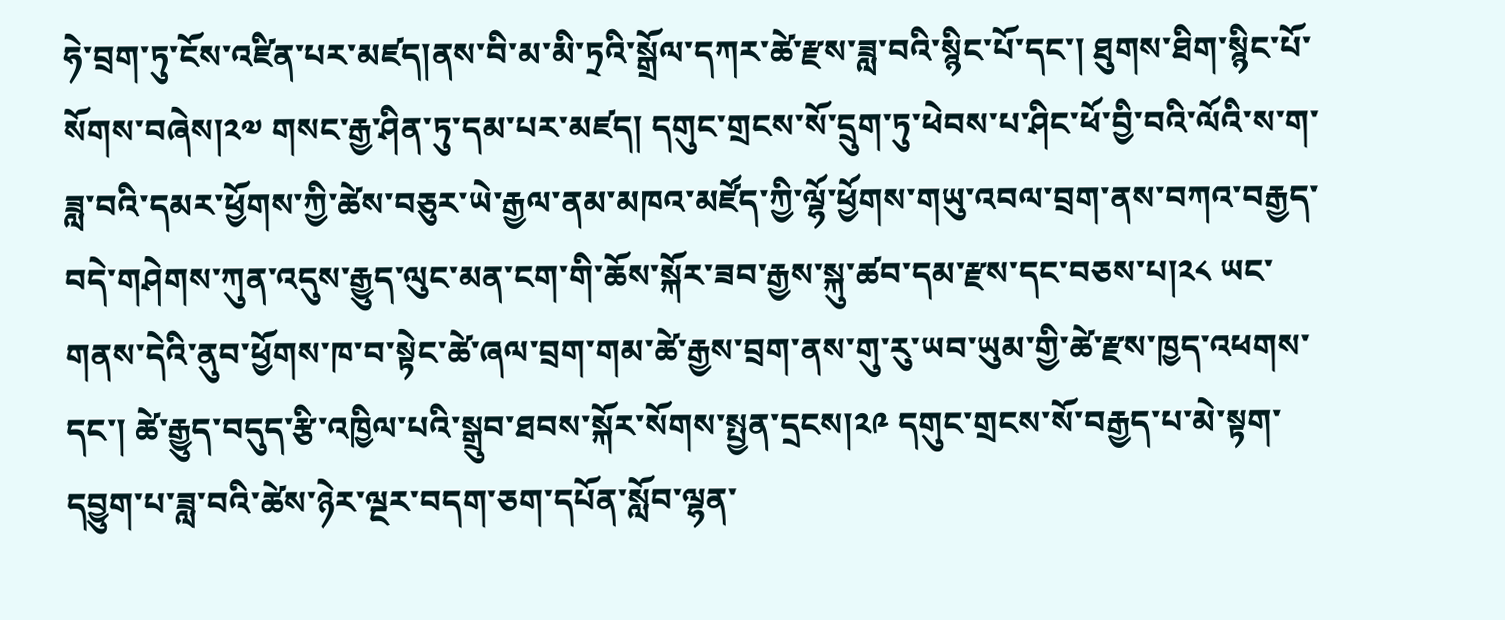ཧེ་བྲག་ཏུ་ངོས་འཛིན་པར་མཛད།ནས་བི་མ་མི་ཏྲའི་སྒྲོལ་དཀར་ཚེ་རྫས་ཟླ་བའི་སྙིང་པོ་དང་། ཐུགས་ཐིག་སྙིང་པོ་སོགས་བཞེས།༢༧ གསང་རྒྱ་ཤིན་ཏུ་དམ་པར་མཛད། དགུང་གྲངས་སོ་དྲུག་ཏུ་ཕེབས་པ་ཤིང་ཕོ་བྱི་བའི་ལོའི་ས་ག་ཟླ་བའི་དམར་ཕྱོགས་ཀྱི་ཚེས་བཅུར་ཡེ་རྒྱལ་ནམ་མཁའ་མཛོད་ཀྱི་ལྷོ་ཕྱོགས་གཡུ་འབལ་བྲག་ནས་བཀའ་བརྒྱད་བདེ་གཤེགས་ཀུན་འདུས་རྒྱུད་ལུང་མན་ངག་གི་ཆོས་སྐོར་ཟབ་རྒྱས་སྐུ་ཚབ་དམ་རྫས་དང་བཅས་པ།༢༨ ཡང་གནས་དེའི་ནུབ་ཕྱོགས་ཁ་བ་སྟེང་ཚེ་ཞལ་བྲག་གམ་ཚེ་རྒྱས་བྲག་ནས་གུ་རུ་ཡབ་ཡུམ་གྱི་ཚེ་རྫས་ཁྱད་འཕགས་དང་། ཚེ་རྒྱུད་བདུད་རྩི་འཁྱིལ་པའི་སྒྲུབ་ཐབས་སྐོར་སོགས་སྤྱན་དྲངས།༢༩ དགུང་གྲངས་སོ་བརྒྱད་པ་མེ་སྟག་དབྱུག་པ་ཟླ་བའི་ཚེས་ཉེར་ལྔར་བདག་ཅག་དཔོན་སློབ་ལྷན་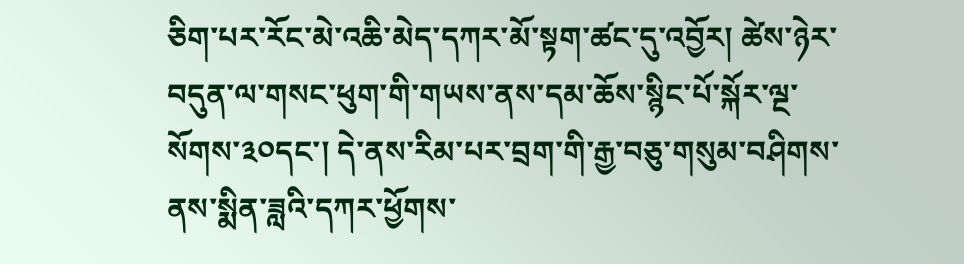ཅིག་པར་རོང་མེ་འཆི་མེད་དཀར་མོ་སྟག་ཚང་དུ་འབྱོར། ཚེས་ཉེར་བདུན་ལ་གསང་ཕུག་གི་གཡས་ནས་དམ་ཆོས་སྙིང་པོ་སྐོར་ལྔ་སོགས་༣༠དང་། དེ་ནས་རིམ་པར་བྲག་གི་རྒྱ་བཅུ་གསུམ་བཤིགས་ནས་སྨིན་ཟླའི་དཀར་ཕྱོགས་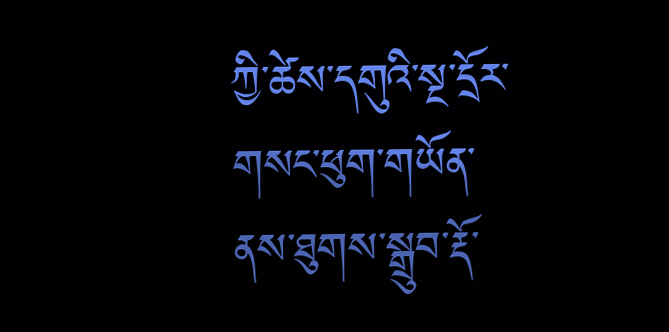ཀྱི་ཚེས་དགུའི་སྔ་དྲོར་གསང་ཕུག་གཡོན་ནས་ཐུགས་སྒྲུབ་རྡོ་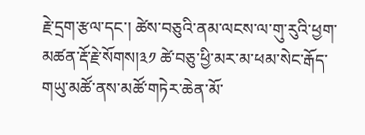རྗེ་དྲག་རྩལ་དང་། ཚེས་བཅུའི་ནམ་ལངས་ལ་གུ་རུའི་ཕྱག་མཚན་རྡོ་རྗེ་སོགས།༣༡ ཚེ་བཅུ་ཕྱི་མར་མ་ཕམ་སེང་རྒོད་གཡུ་མཚོ་ནས་མཚོ་གཏེར་ཆེན་མོ་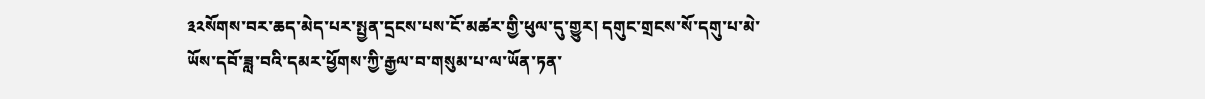༣༢སོགས་བར་ཆད་མེད་པར་སྤྱན་དྲངས་པས་ངོ་མཚར་གྱི་ཕུལ་དུ་གྱུར། དགུང་གྲངས་སོ་དགུ་པ་མེ་ཡོས་དབོ་ཟླ་བའི་དམར་ཕྱོགས་ཀྱི་རྒྱལ་བ་གསུམ་པ་ལ་ཡོན་ཏན་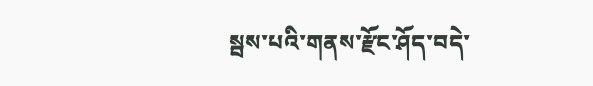སྦས་པའི་གནས་རྫོང་ཤོད་བདེ་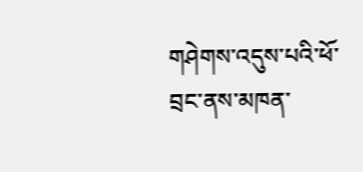གཤེགས་འདུས་པའི་ཕོ་བྲང་ནས་མཁན་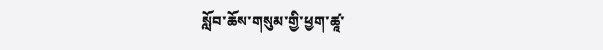སློབ་ཆོས་གསུམ་གྱི་ཕྱག་ཚཱ་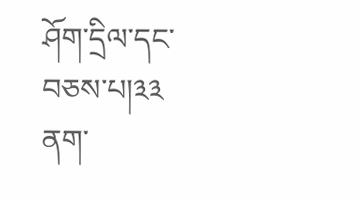ཤོག་དྲིལ་དང་བཅས་པ།༣༣ ནག་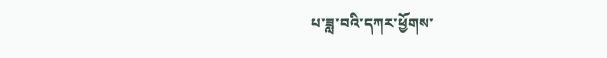པ་ཟླ་བའི་དཀར་ཕྱོགས་